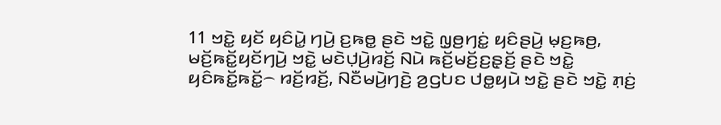11 ꤠꤢꤧ꤭ ꤟꤢꤩ ꤟꤢꤨꤣꤧ꤭ ꤚꤣꤧ꤬ ꤢ꤬ꤒꤥ꤭ ꤔꤢꤧ ꤠꤢꤧ꤭ ꤜ꤫ꤥ꤬ꤚꤢꤦ꤭ ꤟꤢꤨꤔꤣꤧ꤬ ꤗ꤫ꤢ꤬ꤒꤥ꤬, ꤗꤢꤩ꤬ꤒꤢꤩ꤭ꤟꤢꤩꤚꤣꤧ꤬ ꤠꤢꤧ꤭ ꤗꤢꤧꤓ꤫ꤣꤧ꤬ꤙꤢꤩ꤬ ꤡꤣꤧ ꤒꤢꤩ꤬ꤗꤢꤩ꤬ꤢ꤬ꤔ꤫ꤢꤩ꤬ ꤔꤢꤧ ꤠꤢꤧ꤭ ꤟꤢꤨꤒꤢꤩ꤭ꤒꤢꤩ꤭꤮ ꤙꤢꤩ꤬ꤙꤢꤩ꤬, ꤡꤢꤪꤗꤣꤧ꤬ꤚꤢꤧ꤬ ꤤ꤬ꤞꤝꤢ ꤓꤥ꤭ꤟꤣꤧ ꤠꤢꤧ꤭ ꤔꤢꤧ ꤠꤢꤧ꤭ ꤊ꤫ꤢꤦ꤬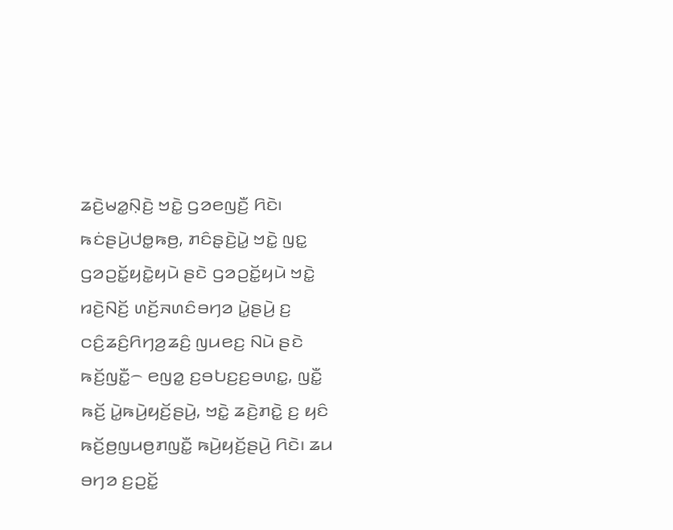ꤘꤢꤧ꤬ꤗꤤ꤭ꤡ꤫ꤢꤧ꤬ ꤠꤢꤧ꤭ ꤞꤤꤕꤜꤢꤪ꤬ ꤖꤢꤧ꤯
ꤒꤢꤦꤔꤣꤧ꤬ꤓꤥ꤭ꤒꤥ꤬, ꤊꤢꤨꤔ꤫ꤢꤧ꤬ꤣꤧ꤭ ꤠꤢꤧ꤭ ꤜꤢ꤭ ꤞꤤꤑꤢꤩ꤭ꤟꤢꤧ꤭ꤟꤣꤧ ꤔꤢꤧ ꤞꤤꤑꤢꤩ꤭ꤟꤣꤧ ꤠꤢꤧ꤭ ꤙꤢꤧ꤬ꤡꤢꤩ꤬ ꤛꤢꤩ꤬ꤏꤛꤢꤨꤋꤚꤤ ꤣꤧ꤭ꤔꤣꤧ꤬ ꤢ꤬ ꤍꤢꤨ꤬ꤘꤢꤨ꤬ꤖꤚꤤ꤬ꤘꤢꤨ꤬ ꤜꤣꤕꤢ꤬ ꤡꤣꤧ ꤔꤢꤧ ꤒꤢꤩ꤬ꤜꤢꤪ꤭꤮ ꤕꤜꤤ꤭ ꤢ꤬ꤋꤝꤢ꤬ꤢ꤬ꤋꤛꤢ꤭, ꤜꤢꤪ꤭ ꤒꤢꤩ꤬ ꤣꤧ꤭ꤒꤣꤧ꤬ꤟꤢꤩ꤬ꤔꤣꤧ꤬, ꤠꤢꤧ꤭ ꤘꤢꤧ꤬ꤊꤢꤧ꤭ ꤢ꤬ ꤟꤢꤨ ꤒꤢꤩ꤬ꤥ꤬ꤜꤣꤥ꤬ꤊꤜꤢꤪ꤭ ꤒꤣꤧ꤬ꤟꤢꤩ꤬ꤔꤣꤧ꤬ ꤖꤢꤧ꤯ ꤘꤣ ꤋꤚꤤ ꤢ꤬ꤑꤢꤩ꤭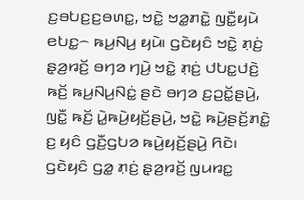ꤢ꤬ꤋꤝꤢ꤬ꤢ꤬ꤋꤛꤢ꤭, ꤠꤢꤧ꤭ ꤠꤤ꤭ꤊꤢꤧ꤭ ꤜꤢꤪ꤭ꤟꤣꤧ ꤕꤝꤢ꤭꤮ ꤒꤣ꤬ꤡꤣ꤬ ꤟꤣꤧ꤯ ꤞꤢꤧꤟꤢꤨ ꤠꤢꤧ꤭ ꤊ꤫ꤢꤦ꤬ ꤔ꤫ꤤ꤬ꤙꤢꤩ꤬ ꤋꤚꤤ ꤚꤣꤧ꤬ ꤠꤢꤧ꤭ ꤊ꤫ꤢꤦ꤬ ꤓꤝꤢ꤭ꤓꤢꤧ꤬ ꤒꤢꤩ꤬ ꤒꤣ꤬ꤡꤣ꤬ꤡꤢꤦ꤭ ꤔꤢꤧ ꤋꤚꤤ ꤢ꤬ꤑꤢꤩ꤭ꤔꤣꤧ꤬, ꤜꤢꤪ꤭ ꤒꤢꤩ꤬ ꤣꤧ꤭ꤒꤣꤧ꤬ꤟꤢꤩ꤬ꤔꤣꤧ꤬, ꤠꤢꤧ꤭ ꤒꤣꤧ꤬ꤔꤢꤩ꤬ꤊꤢꤧ꤭ ꤢ꤬ ꤟꤢꤨ ꤞꤢꤪ꤬ꤞꤝꤤ ꤒꤣꤧ꤬ꤟꤢꤩ꤬ꤔꤣꤧ꤬ ꤖꤢꤧ꤯
ꤞꤢꤧꤟꤢꤨ ꤞꤤ꤭ ꤊ꤫ꤢꤦ꤬ ꤔ꤫ꤤ꤬ꤙꤢꤩ꤬ ꤜꤣꤙꤢ꤭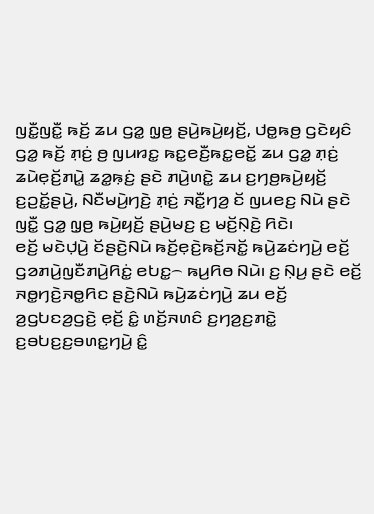ꤜꤢꤪ꤭ꤜꤢꤪ꤭ ꤒꤢꤩ꤬ ꤘꤣ ꤞꤤ꤭ ꤜ꤫ꤥ꤬ ꤔꤣꤧ꤬ꤒꤣꤧ꤬ꤟꤢꤩ꤬, ꤓꤥ꤭ꤒꤥ꤬ ꤞꤢꤧꤟꤢꤨ ꤞꤤ꤭ ꤒꤢꤩ꤬ ꤊ꤫ꤢꤦ꤬ ꤥ꤬ ꤜꤣꤙꤢ꤭ ꤒꤢ꤭ꤕꤢꤪ꤬ꤒꤢ꤭ꤕꤢꤩ꤭ ꤘꤣ ꤞꤤ꤭ ꤊ꤫ꤢꤦ꤬ ꤘꤣꤧꤕ꤫ꤢꤩ꤬ꤊꤣꤧ꤭ ꤘꤤ꤭ꤒ꤫ꤢꤦ꤬ ꤔꤢꤧ ꤊꤣꤧ꤬ꤛꤢꤧ꤭ ꤘꤣ ꤢ꤬ꤚꤥ꤬ꤒꤣꤧ꤬ꤟꤢꤩ꤬ ꤢ꤬ꤑꤢꤩ꤭ꤔꤣꤧ꤬, ꤡꤢꤪꤗꤣꤧ꤬ꤚꤢꤧ꤬ ꤊ꤫ꤢꤦ꤬ ꤏꤢꤪ꤭ꤚꤤ꤬ ꤢꤩ ꤜꤣꤕꤢ꤬ ꤡꤣꤧ ꤔꤢꤧ ꤜꤢꤪ꤭ ꤞꤤ꤭ ꤜ꤫ꤥ꤬ ꤒꤣꤧ꤬ꤟꤢꤩ꤬ ꤔꤣꤧ꤬ꤗꤢ꤬ ꤢ꤬ ꤗꤢꤩ꤬ꤡ꤫ꤢꤧ꤬ ꤖꤢꤧ꤯
ꤕꤢꤩ꤬ ꤗꤢꤧꤓ꤫ꤣꤧ꤬ ꤢꤩꤔꤢꤧ꤬ꤡꤣꤧ ꤒꤢꤩ꤬ꤕ꤫ꤢꤧ꤬ꤒꤢꤩ꤬ꤏꤢꤩ꤭ ꤒꤣꤧ꤬ꤘꤢꤦꤚꤣꤧ꤬ ꤕꤢꤩ꤬ ꤞꤤꤊꤣꤧ꤬ꤜꤢꤪꤊꤣꤧ꤬ꤖꤢꤦ꤭ ꤕꤝꤢ꤭꤮ ꤒꤣ꤬ꤖꤥ ꤡꤣꤧ꤯ ꤢ꤬ ꤡ꤫ꤣ꤬ ꤔꤢꤧ ꤕꤢꤩ꤬ ꤏꤥ꤭ꤚꤢꤧ꤬ꤏꤥ꤭ꤖꤢ ꤔꤢꤧ꤬ꤡꤣꤧ ꤒꤣꤧ꤬ꤘꤢꤦꤚꤣꤧ꤬ ꤘꤣ ꤕꤢꤩ꤬ ꤤ꤬ꤞꤝꤢꤤ꤬ꤞꤢꤧ꤬ ꤕ꤫ꤢꤩ꤬ ꤢꤨ꤭ ꤛꤢꤩ꤬ꤏꤛꤢꤨ ꤢ꤬ꤚꤤ꤬ꤢ꤬ꤊꤢꤧ꤭ ꤢ꤬ꤋꤝꤢ꤬ꤢ꤬ꤋꤛꤢ꤭ꤚꤣꤧ꤬ ꤢꤨ꤭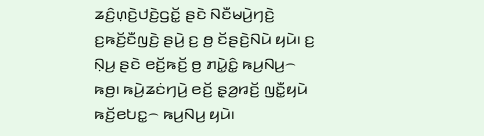ꤘꤢꤨ꤬ꤛ꤫ꤢꤧ꤬ꤓꤢꤧ꤬ꤞꤢꤩ꤭ ꤔꤢꤧ ꤡꤢꤪꤗꤣꤧ꤬ꤚꤢꤧ꤬ ꤢ꤬ꤒꤢꤩ꤬ꤢꤪꤜꤢꤧ꤬ ꤔꤣꤧ꤬ ꤢ꤬ ꤥ꤬ ꤢꤩꤔꤢꤧ꤬ꤡꤣꤧ ꤟꤣꤧ꤯ ꤢ꤬ ꤡ꤫ꤣ꤬ ꤔꤢꤧ ꤕꤢꤩ꤬ꤒꤢꤩ꤬ ꤥ꤬ ꤊꤣꤧ꤭ꤢꤨ꤭ ꤒꤣ꤬ꤡꤣ꤬꤮ ꤒꤥ꤬꤯ ꤒꤣꤧ꤬ꤘꤢꤦꤚꤣꤧ꤬ ꤕꤢꤩ꤬ ꤔ꤫ꤤ꤬ꤙꤢꤩ꤬ ꤜꤢꤪ꤭ꤟꤣꤧ ꤒꤢꤩ꤬ꤕꤝꤢ꤭꤮ ꤒꤣ꤬ꤡꤣ꤬ ꤟꤣꤧ꤯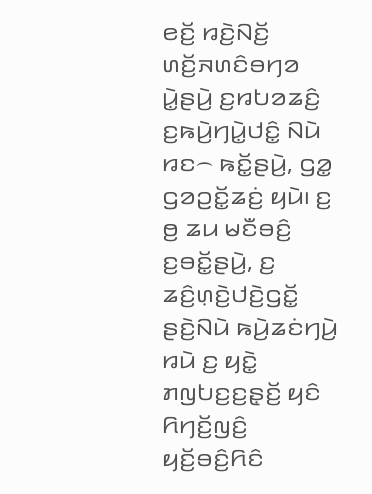ꤕꤢꤩ꤬ ꤙꤢꤧ꤬ꤡꤢꤩ꤬ ꤛꤢꤩ꤬ꤏꤛꤢꤨꤋꤚꤤ ꤣꤧ꤭ꤔꤣꤧ꤬ ꤢ꤬ꤙꤝꤤꤘꤢꤨ꤬ ꤢ꤬ꤒꤣꤧ꤬ꤚꤣꤧ꤭ꤓꤢꤨ꤭ ꤡꤣꤧ ꤙꤢ꤮ ꤒꤢꤩ꤭ꤔꤣꤧ꤬, ꤞꤤ꤭ ꤞꤤꤑꤢꤩ꤭ꤘꤢꤦ꤬ ꤟꤣꤧ꤯ ꤢ꤬ ꤥ꤬ ꤘꤣ ꤗꤢꤪꤋꤢꤨ꤬ ꤢ꤬ꤋꤢꤩ꤭ꤔꤣꤧ꤬, ꤢ꤬ ꤘꤢꤨ꤬ꤛ꤫ꤢꤧ꤬ꤓꤢꤧ꤬ꤞꤢꤩ꤭ ꤔꤢꤧ꤬ꤡꤣꤧ ꤒꤣꤧ꤬ꤘꤢꤦꤚꤣꤧ꤬ ꤙꤣꤧ ꤢ꤬ ꤟꤢꤧ꤭ ꤊꤜꤝꤢ꤬ꤢ꤬ꤔ꤫ꤢꤩ꤬ ꤟꤢꤨ ꤖꤚꤢꤩ꤬ꤜꤢꤨ꤬ ꤟꤢꤩ꤬ꤋꤢꤨ꤬ꤖꤢꤨ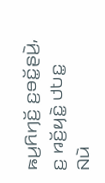ꤒꤣ꤬ꤖꤚꤢꤩ꤬ ꤢ꤬ꤋꤢꤩ꤭ꤔꤣꤧ꤬, ꤢ꤬ ꤙꤢꤩ꤬ꤟꤢꤧ꤭ ꤓꤝꤢ꤭ ꤡꤣꤧ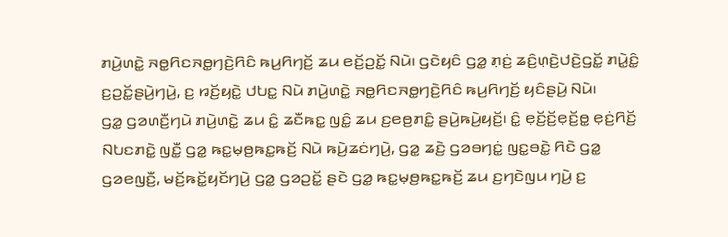ꤊꤣꤧ꤬ꤛꤢꤧ꤭ ꤏꤥ꤭ꤖꤢꤏꤥ꤭ꤚꤢꤧ꤬ꤖꤢꤨ ꤒꤣ꤬ꤖꤚꤢꤩ꤬ ꤘꤣ ꤕꤢꤩ꤬ꤑꤢꤩ꤭ ꤡꤣꤧ꤯ ꤞꤢꤧꤟꤢꤨ ꤞꤤ꤭ ꤊ꤫ꤢꤦ꤬ ꤘꤢꤨ꤬ꤛ꤫ꤢꤧ꤬ꤓꤢꤧ꤬ꤞꤢꤩ꤭ ꤊꤣꤧ꤭ꤢꤨ꤭ ꤢ꤬ꤑꤢꤩ꤭ꤔꤣꤧ꤬ꤚꤣꤧ꤬, ꤢ꤬ ꤙꤢꤩ꤬ꤟꤢꤧ꤭ ꤓꤝꤢ꤭ ꤡꤣꤧ ꤊꤣꤧ꤬ꤛꤢꤧ꤭ ꤏꤥ꤭ꤖꤢꤏꤥ꤭ꤚꤢꤧ꤬ꤖꤢꤨ ꤒꤣ꤬ꤖꤚꤢꤩ꤬ ꤟꤢꤨꤔꤣꤧ꤬ ꤡꤣꤧ꤯
ꤞꤤ꤭ ꤞꤤꤛꤢꤪ꤬ꤚꤣꤧ ꤊꤣꤧ꤬ꤛꤢꤧ꤭ ꤘꤣ ꤢꤨ꤭ ꤘꤢꤪꤒꤢ꤭ ꤜꤢꤨ꤭ ꤘꤣ ꤢ꤬ꤕꤥ꤬ꤊꤢꤨ꤭ ꤔꤣꤧ꤬ꤒꤣꤧ꤬ꤟꤢꤩ꤬꤯ ꤢꤨ꤭ ꤕ꤫ꤢꤩ꤬ꤢꤩ꤬ꤕ꤫ꤢꤩ꤬ꤥ꤭ ꤕ꤫ꤢꤦ꤬ꤖꤢꤩ꤬ ꤡꤝꤢꤊꤢꤧ꤭ ꤜꤢꤪ꤭ ꤞꤤ꤭ ꤒꤢ꤭ꤗ꤫ꤥ꤬ꤒꤢ꤭ꤒꤢꤩ꤬ ꤡꤣꤧ ꤒꤣꤧ꤬ꤘꤢꤦꤚꤣꤧ꤬, ꤞꤤ꤭ ꤘꤢꤧ꤬ ꤞꤤꤋꤚꤢꤦ꤭ ꤜꤢ꤭ꤋꤢꤧ꤭ ꤖꤢꤧ ꤞꤤ꤭ ꤞꤤꤕꤜꤢꤪ꤬, ꤗꤢꤩ꤬ꤒꤢꤩ꤭ꤟꤢꤩꤚꤣꤧ꤬ ꤞꤤ꤭ ꤞꤤꤑꤢꤩ꤭ ꤔꤢꤧ ꤞꤤ꤭ ꤒꤢ꤭ꤗ꤫ꤥ꤬ꤒꤢ꤭ꤒꤢꤩ꤬ ꤘꤣ ꤢ꤬ꤚꤢꤧꤜꤣ ꤚꤣꤧ꤬ ꤢ꤬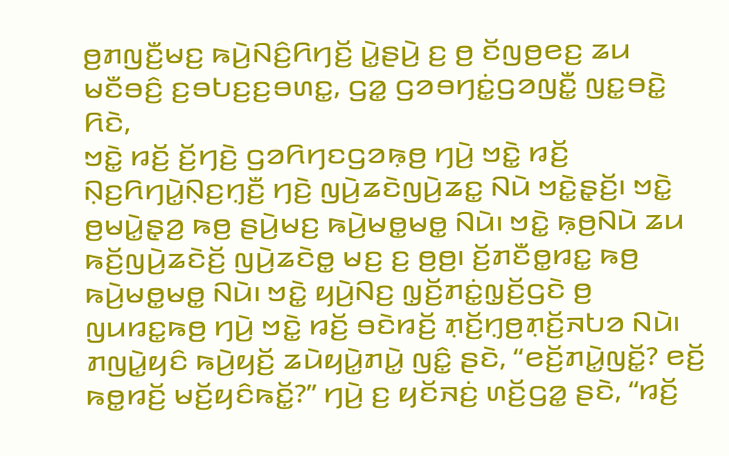ꤥ꤬ꤊꤜꤢꤪ꤬ꤗꤢ꤬ ꤒꤣꤧ꤬ꤡꤢꤨ꤬ꤖꤚꤢꤩ꤬ ꤣꤧ꤭ꤔꤣꤧ꤬ ꤢ꤬ ꤥ꤬ ꤢꤩꤜꤥ꤬ꤕꤢ꤬ ꤘꤣ ꤗꤢꤪꤋꤢꤨ꤬ ꤢ꤬ꤋꤝꤢ꤬ꤢ꤬ꤋꤛꤢ꤭, ꤞꤤ꤭ ꤞꤤꤋꤚꤢꤦ꤭ꤞꤤꤜꤢꤪ꤭ ꤜꤢ꤭ꤋꤢꤧ꤭ ꤖꤢꤧ,
ꤠꤢꤧ꤭ ꤙꤢꤩ꤬ ꤢꤩ꤬ꤚꤢꤧ꤬ ꤞꤤꤖꤚꤢꤞꤤꤒ꤫ꤥ꤬ ꤚꤣꤧ꤬ ꤠꤢꤧ꤭ ꤙꤢꤩ꤬ ꤡ꤫ꤢ꤬ꤖꤚꤣꤧ꤭ꤡ꤫ꤢ꤬ꤚ꤫ꤢꤪ꤬ ꤚꤢꤧ꤬ ꤜꤣꤧ꤬ꤘꤢꤧꤜꤣꤧ꤬ꤘꤢ꤭ ꤡꤣꤧ ꤠꤢꤧ꤭ꤔ꤫ꤢꤩ꤬꤯ ꤠꤢꤧ꤭ ꤥ꤬ꤗꤣꤧ꤭ꤔ꤫ꤤ꤬ ꤒꤥ꤬ ꤔꤣꤧ꤬ꤗꤢ꤬ ꤒꤣꤧ꤬ꤗꤥ꤭ꤗꤥ꤭ ꤡꤣꤧ꤯ ꤠꤢꤧ꤭ ꤒ꤫ꤥ꤬ꤡꤣꤧ ꤘꤣ ꤒꤢꤩ꤬ꤜꤣꤧ꤬ꤘꤢꤧꤢꤩ꤬ ꤜꤣꤧ꤬ꤘꤢꤧꤥ꤭ ꤗꤢ꤬ ꤢ꤬ ꤥ꤬ꤥ꤬꤯ ꤢꤩ꤬ꤊꤢꤪꤥ꤭ꤙꤢ꤭ ꤒꤥ꤬ ꤒꤣꤧ꤬ꤗꤥ꤭ꤗꤥ꤭ ꤡꤣꤧ꤯ ꤠꤢꤧ꤭ ꤟꤣꤧ꤬ꤡꤢ꤬ ꤜ꤫ꤢꤩ꤬ꤊꤢꤦ꤭ꤜ꤫ꤢꤩ꤬ꤞꤢꤧ ꤥ꤬ ꤜꤣꤙꤢ꤭ꤒꤥ꤬ ꤚꤣꤧ꤬ ꤠꤢꤧ꤭ ꤙꤢꤩ꤬ ꤋꤢꤧꤙꤢꤩ꤬ ꤊ꤫ꤢꤩ꤬ꤚ꤫ꤥ꤬ꤊ꤫ꤢꤩ꤬ꤏꤝꤤ ꤡꤣꤧ꤯
ꤊꤜꤣꤧ꤭ꤟꤢꤨ ꤒꤣꤧ꤬ꤟꤢꤩ꤬ ꤘꤣꤧꤟꤣꤧ꤭ꤊꤣꤧ꤭ ꤜꤢꤨ꤭ ꤔꤢꤧ, “ꤕꤢꤩ꤬ꤊꤣꤧ꤭ꤜꤢꤩ꤭? ꤕꤢꤩ꤬ ꤒꤥ꤭ꤙꤢꤩ꤬ ꤗꤢꤩ꤬ꤟꤢꤨꤒꤢꤩ꤭?” ꤚꤣꤧ꤬ ꤢ꤬ ꤟꤢꤩꤏꤢꤦ꤬ ꤛꤢꤩ꤬ꤞꤤ꤭ ꤔꤢꤧ, “ꤙꤢꤩ꤬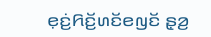ꤕ꤫ꤢꤦ꤬ꤖꤢꤩ꤬ꤛꤢꤩꤕꤜꤢꤩ ꤔ꤫ꤤ꤬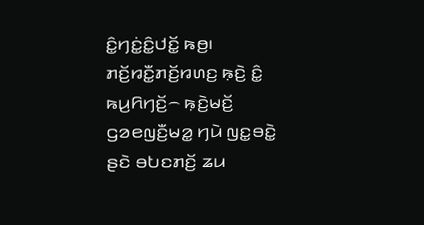ꤢꤨ꤭ꤚꤢꤦ꤭ꤢꤨ꤭ꤓꤢꤩ꤭ ꤒꤥ꤬꤯ ꤊꤢꤩ꤬ꤙꤢꤪ꤭ꤊꤢꤩ꤬ꤙꤛꤢ꤬ ꤒ꤫ꤢꤧ꤬ ꤢꤨ꤭ ꤒꤣ꤬ꤖꤚꤢꤩ꤬꤮ ꤒ꤫ꤢꤧ꤬ꤗꤢꤩ꤬ ꤞꤤꤕꤜꤢꤪ꤬ꤗꤤ꤭ ꤚꤣꤧ ꤜꤢ꤭ꤋꤢꤧ꤭ ꤔꤢꤧ ꤋꤝꤢꤊꤢꤩ꤬ ꤘꤣ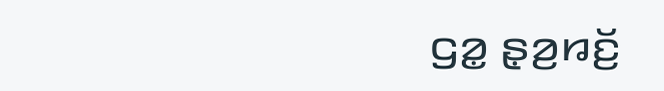ꤞꤤ꤭ ꤔ꤫ꤤ꤬ꤙꤢꤩ꤬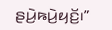ꤔꤣꤧ꤬ꤒꤣꤧ꤬ꤟꤢꤩ꤬꤯”